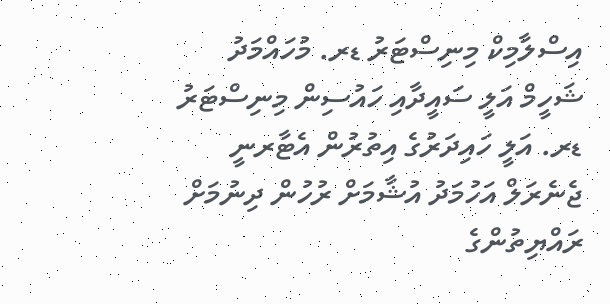އިސްލާމިކް މިނިސްޓަރު ޑރ. މުހައްމަދު ޝަހީމް އަލީ ސައީދާއި ހައުސިން މިނިސްޓަރު ޑރ. އަލީ ހައިދަރުގެ އިތުރުން އެޓާރނީ ޖެނެރަލް އަހުމަދު އުޝާމަށް ރުހުން ދިނުމަށް ރައްޔިތުންގެ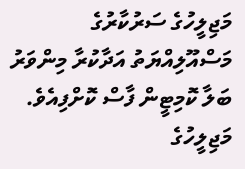މަޖިލީހުގެ ސަރުކާރުގެ މަސްއޫލިއްޔަތު އަދާކުރާ މިންވަރު ބަލާ ކޮމިޓީން ފާސް ކޮށްފިއެވެ.
މަޖިލީހުގެ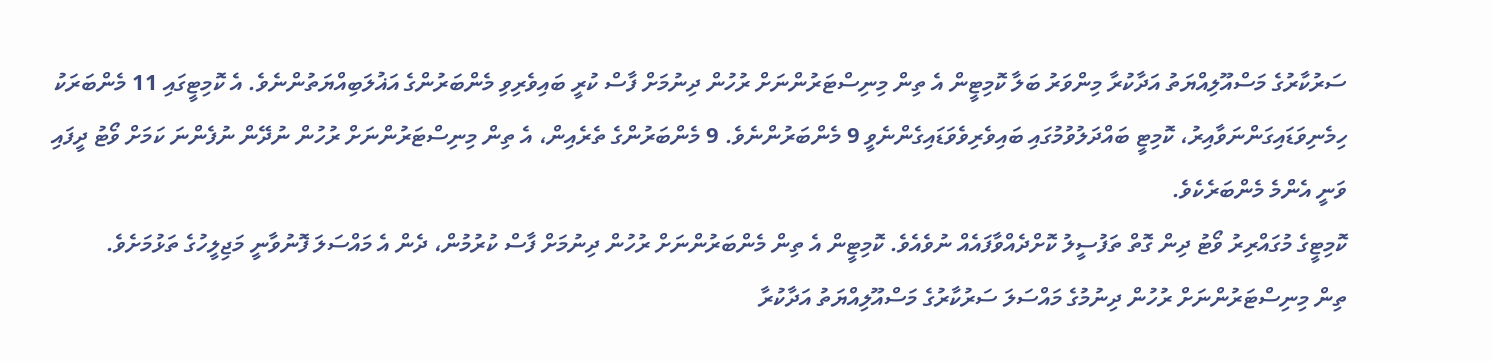ސަރުކާރުގެ މަސްއޫލިއްޔަތު އަދާކުރާ މިންވަރު ބަލާ ކޮމިޓީން އެ ތިން މިނިސްޓަރުންނަށް ރުހުން ދިނުމަށް ފާސް ކުރީ ބައިވެރިވި މެންބަރުންގެ އަޣުލަބިއްޔަތުންނެވެ. އެ ކޮމިޓީގައި 11 މެންބަރަކު ހިމެނިވަޑައިގަންނަވާއިރު، ކޮމިޓީ ބައްދަލުވުމުގައި ބައިވެރިވެވަޑައިގެންނެވީ 9 މެންބަރުންނެވެ. 9 މެންބަރުންގެ ތެރެއިން، އެ ތިން މިނިސްޓަރުންނަށް ރުހުން ނުދޭން ނުފެންނަ ކަމަށް ވޯޓު ދީފައި ވަނީ އެންމެ މެންބަރެކެވެ.
ކޮމިޓީގެ މުގައްރިރު ވޯޓު ދިން ގޮތް ތަފުސީލު ކޮށްދެއްވާފައެއް ނުވެއެވެ. ކޮމިޓީން އެ ތިން މެންބަރުންނަށް ރުހުން ދިނުމަށް ފާސް ކުރުމުން، ދެން އެ މައްސަލަ ފޮނުވާނީ މަޖިލީހުގެ ތަޅުމަށެވެ.
ތިން މިނިސްޓަރުންނަށް ރުހުން ދިނުމުގެ މައްސަލަ ސަރުކާރުގެ މަސްއޫލިއްޔަތު އަދާކުރާ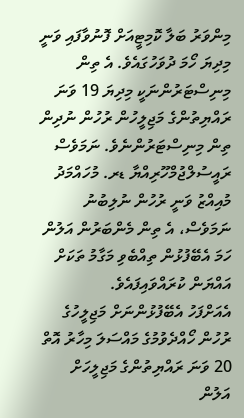މިންވަރު ބަލާ ކޮމިޓީއަށް ފޮނުވާފައި ވަނީ މިދިޔަ ހޯމަ ދުވަހުގައެވެ. އެ ތިން މިނިސްޓަރުންނަކީ މިދިޔަ 19 ވަނަ ރައްޔިތުންގެ މަޖިލީހުން ރުހުން ނުދިން ތިން މިނިސްޓަރުންނެވެ. ނަމަވެސް ރައީސުލްޖުމްހޫރިއްޔާ ޑރ. މުހައްމަދު މުއިއްޒު ވަނީ ރުހުން ނުލިބުނު ނަމަވެސް، އެ ތިން މެންބަރުން އަލުން ހަމަ އެބޭފުޅުން ތިއްބެވި މަގާމު ތަކަށް އައްޔަން ކުރައްވައިފައެވެ.
އެއަށްފަހު އެބޭފުޅުންނަށް މަޖިލީހުގެ ރުހުން ހޯއްދެވުމުގެ މައްސަލަ މިހާރު އޮތް 20 ވަނަ ރައްޔިތުންގެ މަޖިލީހަށް އަލުން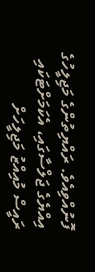ފޮނުއްވިއެވެ. ރައްޔިތުންގެ މަޖިލީހުގެ އިއްޔެގެ ޖަލްސާގައި، އެކަމަށްޓަކައި ރައީސް މުއިއްޒު މަޖިލީހަށް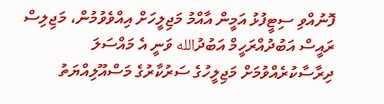ފޮނުއްވި ސިޓީފުޅު އަމީން އާއްމު މަޖިލީހަށް އިއްވެވުމުން، މަޖިލިސް ރައީސް އަބުދުއްރަހީމް އަބުދުالله ވަނީ އެ މައްސަލަ ދިރާސާކުރެއްވުމަށް މަޖިލީހުގެ ސަރުކާރުގެ މަސްއޫލިއްޔަތު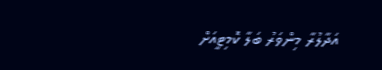އަދާލުރާ މިންވަރު ބަލާ ކޮމިޓީއަށް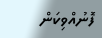ފޮނުއްވިކަން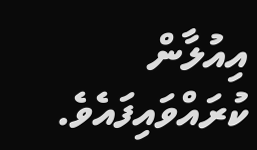އިއުލާން ކުރައްވައިފައެވެ.